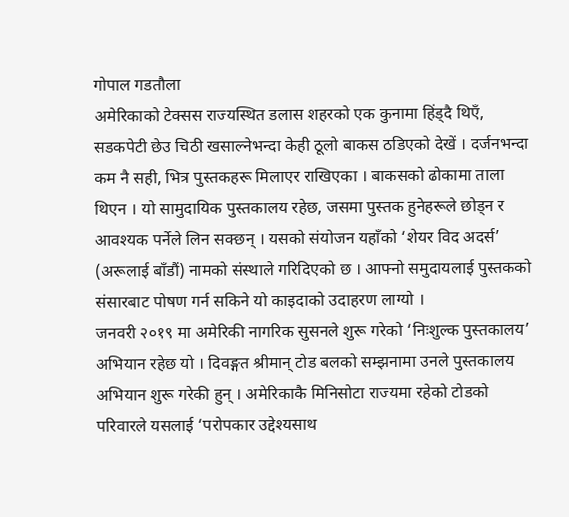गोपाल गडतौला
अमेरिकाको टेक्सस राज्यस्थित डलास शहरको एक कुनामा हिंड्दै थिएँ, सडकपेटी छेउ चिठी खसाल्नेभन्दा केही ठूलो बाकस ठडिएको देखें । दर्जनभन्दा कम नै सही, भित्र पुस्तकहरू मिलाएर राखिएका । बाकसको ढोकामा ताला थिएन । यो सामुदायिक पुस्तकालय रहेछ, जसमा पुस्तक हुनेहरूले छोड्न र आवश्यक पर्नेले लिन सक्छन् । यसको संयोजन यहाँको ‘शेयर विद अदर्स’ (अरूलाई बाँडौं) नामको संस्थाले गरिदिएको छ । आफ्नो समुदायलाई पुस्तकको संसारबाट पोषण गर्न सकिने यो काइदाको उदाहरण लाग्यो ।
जनवरी २०१९ मा अमेरिकी नागरिक सुसनले शुरू गरेको ‘निःशुल्क पुस्तकालय’ अभियान रहेछ यो । दिवङ्गत श्रीमान् टोड बलको सम्झनामा उनले पुस्तकालय अभियान शुरू गरेकी हुन् । अमेरिकाकै मिनिसोटा राज्यमा रहेको टोडको परिवारले यसलाई ‘परोपकार उद्देश्यसाथ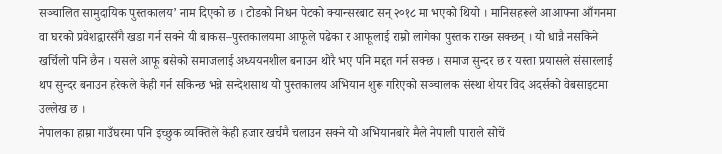सञ्चालित सामुदायिक पुस्तकालय’ नाम दिएको छ । टोडको निधन पेटको क्यान्सरबाट सन् २०१८ मा भएको थियो । मानिसहरूले आआफ्ना आँगनमा वा घरको प्रवेशद्वारसँगै खडा गर्न सक्ने यी बाकस–पुस्तकालयमा आफूले पढेका र आफूलाई राम्रो लागेका पुस्तक राख्न सक्छन् । यो धान्नै नसकिने खर्चिलो पनि छैन । यसले आफू बसेको समाजलाई अध्ययनशील बनाउन थोरै भए पनि मद्दत गर्न सक्छ । समाज सुन्दर छ र यस्ता प्रयासले संसारलाई थप सुन्दर बनाउन हरेकले केही गर्न सकिन्छ भन्ने सन्देशसाथ यो पुस्तकालय अभियान शुरू गरिएको सञ्चालक संस्था शेयर विद अदर्सको वेबसाइटमा उल्लेख छ ।
नेपालका हाम्रा गाउँघरमा पनि इच्छुक व्यक्तिले केही हजार खर्चमै चलाउन सक्ने यो अभियानबारे मैले नेपाली पाराले सोचें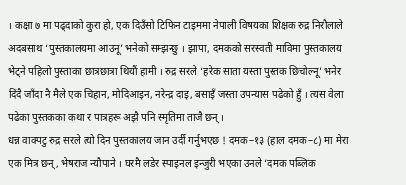। कक्षा ७ मा पढ्दाको कुरा हो, एक दिउँसो टिफिन टाइममा नेपाली विषयका शिक्षक रुद्र निरौलाले अदबसाथ ‘पुस्तकालयमा आउनू’ भनेको सम्झन्छु । झापा, दमकको सरस्वती माविमा पुस्तकालय भेट्ने पहिलो पुस्ताका छात्रछात्रा थियौं हामी । रुद्र सरले ‘हरेक साता यस्ता पुस्तक छिचोल्नू’ भनेर दिंदै जाँदा नै मैले एक चिहान, मोदिआइन, नरेन्द्र दाइ, बसाइँ जस्ता उपन्यास पढेको हुँ । त्यस वेला पढेका पुस्तकका कथा र पात्रहरू अझै पनि स्मृतिमा ताजै छन् ।
धन्न वाक्पटु रुद्र सरले त्यो दिन पुस्तकालय जान उर्दी गर्नुभएछ ! दमक–१३ (हाल दमक–८) मा मेरा एक मित्र छन्, भेषराज न्यौपाने । घरमै लडेर स्पाइनल इन्जुरी भएका उनले ‘दमक पब्लिक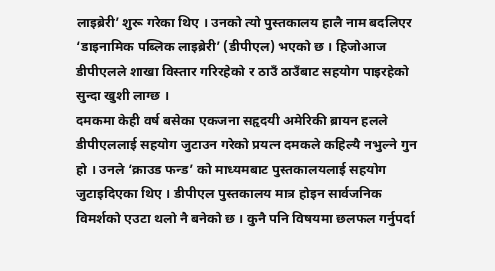लाइब्रेरी’ शुरू गरेका थिए । उनको त्यो पुस्तकालय हालै नाम बदलिएर ‘डाइनामिक पब्लिक लाइब्रेरी’ (डीपीएल) भएको छ । हिजोआज डीपीएलले शाखा विस्तार गरिरहेको र ठाउँ ठाउँबाट सहयोग पाइरहेको सुन्दा खुशी लाग्छ ।
दमकमा केही वर्ष बसेका एकजना सहृदयी अमेरिकी ब्रायन हलले डीपीएललाई सहयोग जुटाउन गरेको प्रयत्न दमकले कहिल्यै नभुल्ने गुन हो । उनले ‘क्राउड फन्ड’ को माध्यमबाट पुस्तकालयलाई सहयोग जुटाइदिएका थिए । डीपीएल पुस्तकालय मात्र होइन सार्वजनिक विमर्शको एउटा थलो नै बनेको छ । कुनै पनि विषयमा छलफल गर्नुपर्दा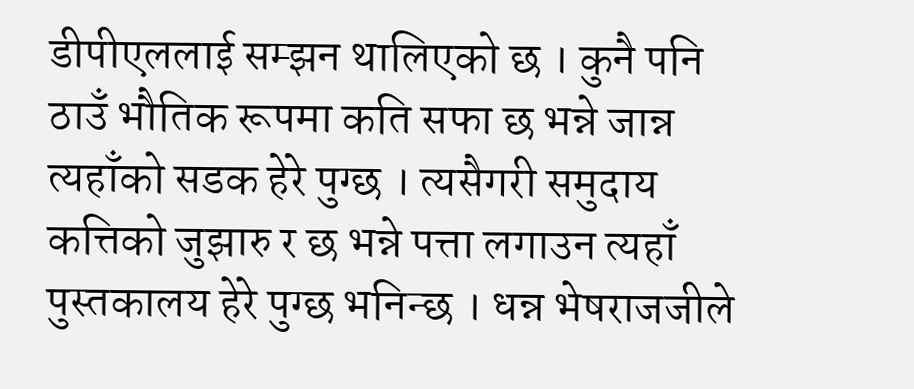डीपीएललाई सम्झन थालिएको छ । कुनै पनि ठाउँ भौतिक रूपमा कति सफा छ भन्ने जान्न त्यहाँको सडक हेरे पुग्छ । त्यसैगरी समुदाय कत्तिको जुझारु र छ भन्ने पत्ता लगाउन त्यहाँ पुस्तकालय हेरे पुग्छ भनिन्छ । धन्न भेषराजजीले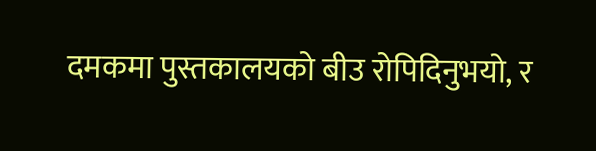दमकमा पुस्तकालयको बीउ रोपिदिनुभयो, र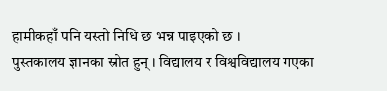हामीकहाँ पनि यस्तो निधि छ भन्न पाइएको छ ।
पुस्तकालय ज्ञानका स्रोत हुन् । विद्यालय र विश्वविद्यालय गएका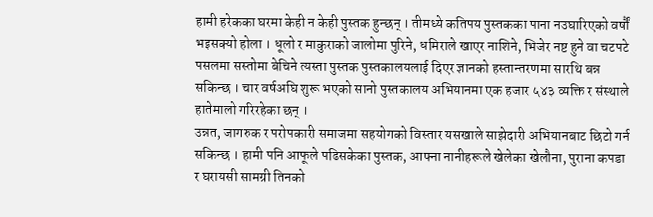हामी हरेकका घरमा केही न केही पुस्तक हुन्छन् । तीमध्ये कतिपय पुस्तकका पाना नउघारिएको वर्षौं भइसक्यो होला । धूलो र माकुराको जालोमा पुरिने, धमिराले खाएर नाशिने, भिजेर नष्ट हुने वा चटपटे पसलमा सस्तोमा बेचिने त्यस्ता पुस्तक पुस्तकालयलाई दिएर ज्ञानको हस्तान्तरणमा सारथि बन्न सकिन्छ । चार वर्षअघि शुरू भएको सानो पुस्तकालय अभियानमा एक हजार ५४३ व्यक्ति र संस्थाले हातेमालो गरिरहेका छन् ।
उन्नत, जागरुक र परोपकारी समाजमा सहयोगको विस्तार यसखाले साझेदारी अभियानबाट छिटो गर्न सकिन्छ । हामी पनि आफूले पढिसकेका पुस्तक, आफ्ना नानीहरूले खेलेका खेलौना, पुराना कपडा र घरायसी सामग्री तिनको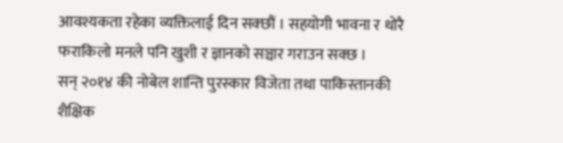आवश्यकता रहेका व्यक्तिलाई दिन सक्छौं । सहयोगी भावना र थोरै फराकिलो मनले पनि खुशी र ज्ञानको सञ्चार गराउन सक्छ ।
सन् २०१४ की नोबेल शान्ति पुरस्कार विजेता तथा पाकिस्तानकी शैक्षिक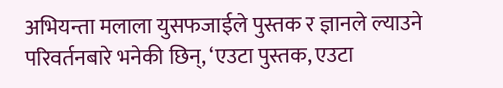अभियन्ता मलाला युसफजाईले पुस्तक र ज्ञानले ल्याउने परिवर्तनबारे भनेकी छिन्, ‘एउटा पुस्तक, एउटा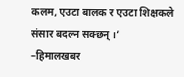कलम, एउटा बालक र एउटा शिक्षकले संसार बदल्न सक्छन् ।’
–हिमालखबर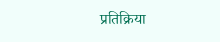प्रतिक्रिया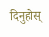दिनुहोस्